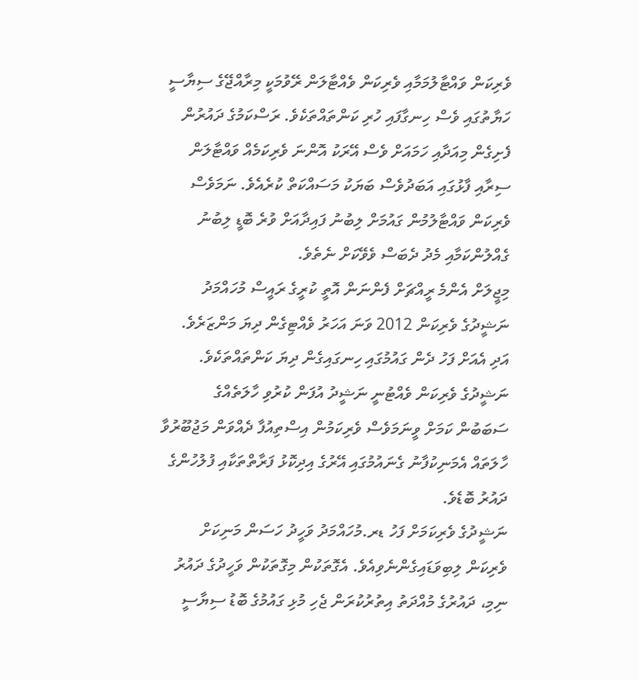ވެރިކަން ވައްޓާލުމަމާއި ވެރިކަން ވެއްޓާލަން ރޭވުމަކީ މިރާއްޖޭގެ ސިޔާސީ ހަޔާތުގައި ވެސް ހިނގާފައި ހުރި ކަންތައްތަކެވެ. ރަސްކަމުގެ ދައުރުން ފެށިގެން މިއަދާއި ހަމައަށް ވެސް އޭރަކު އޮންނަ ވެރިކަމެއް ވައްޓާލަން ސިރާއި ފާޅުގައި އަބަދުވެސް ބަޔަކު މަސައްކަތް ކުރެއެވެ. ނަމަވެސް ވެރިކަން ވައްޓާލުމުން ގައުމަށް ލިބުނު ފައިދާއަށް ވުރެ ބޮޑީ ލިބުނު ގެއްލުންކަމާއި މެދު ދެބަސް ވެވޭކަށް ނެތެވެ.
މިޖީލަށް އެންމެ ރީއްޗަށް ފެންނަން އޮތީ ކުރީގެ ރައީސް މުހައްމަދު ނަޝީދުގެ ވެރިކަން 2012 ވަނަ އަހަރު ވެއްޓިގެން ދިޔަ މަންޒަރެވެ. އަދި އެއަށް ފަހު ދެން ގައުމުގައި ހިނގައިގެން ދިޔަ ކަންތައްތަކެވެ. ނަޝީދުގެ ވެރިކަން ވެއްޓުނީ ނަޝީދު އުފަން ކުރުވި ހާލަތެއްގެ ސަބަބުން ކަމަށް ވީނަމަވެސް ވެރިކަމުން އިސްތިއުފާ ދެއްވަން މަޖުބޫރުވާ ހާލަތައް އެމަނިކުފާނު ގެނައުމުގައި އޭރުގެ އިދިކޮޅު ފަރާތްތަކާއި ފުލުހުންގެ ދައުރު ބޮޑެވެ.
ނަޝީދުގެ ވެރިކަމަށް ފަހު ޑރ.މުހައްމަދު ވަހީދު ހަސަން މަނިކަށް ވެރިކަން ލިބިވަޑައިގެންނެވިއެވެ. އެގޮތަކުން މިގޮތަކުން ވަހީދުގެ ދައުރު ނިމި، ދައުރުގެ މުއްދަތު އިތުރުކުރަން ޖެހި މުޅި ގައުމުގެ ބޮޑު ސިޔާސީ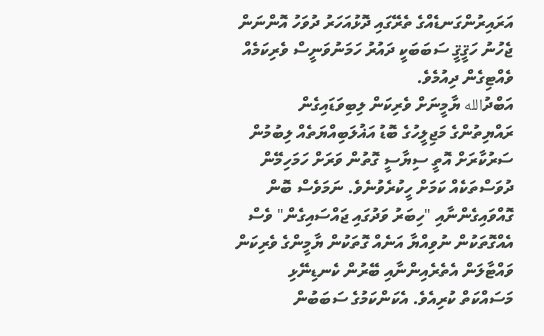އަރައިރުންގަނޑެއްގެ ތެރޭގައި ދޮޅުއަހަރު ދުވަހު އޮންނަން ޖެހުނު ހަޤީޤީ ސަބަބަކީ ދައުރު ހަމަނުވަނީސް ވެރިކަމެއް ވެއްޓިގެން ދިއުމެވެ.
އަބްދުالله ޔާމީނަށް ވެރިކަން ލިބިވަޑައިގެން ރައްޔިތުންގެ މަޖިލީހުގެ ބޮޑު އަޣުލަބިއްޔަތެއް ލިބުމުން ސަރުކާރަށް އޮތީ ސިޔާސީ ގޮތުން ވަރަށް ހަމަހިމޭން ދުވަސްތަކެއް ކަމަށް ހީކުރެވުނެވެ. ނަމަވެސް ބޮން ގޮއްވައިގެންނާއި "ހިބަރު ވަދުގައި ޖައްސައިގެން" ވެސް އެއްގޮތަކުން ނުވިއްޔާ އަނެއް ގޮތަކުން ޔާމީންގެ ވެރިކަން ވައްޓާލަން އެތެރެއިންނާއި ބޭރުން ކެނޑިނޭޅި މަސައްކަތް ކުރިއެވެ. އެކަންކަމުގެ ސަބަބުން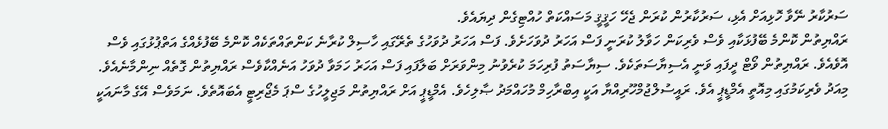ސަރުކާރު ނޭވާ ހޮޅިއަށް އެޅި، ސަރުކާރުން ކުރަން ޖެހޭ ހަޤީޤީ މަސައްކަތް ހުއްޓިގެން ދިޔައެވެ.
ރައްޔިތުން ކޮންމެ ބޭފުޅަކާއި ވެސް ވެރިކަން ހަވާލު ކުރަނީ ފަސް އަހަރު ދުވަހަށެވެ. ފަސް އަހަރު ދުވަހުގެ ތެރޭގައި ހާސިލް ކުރާނެ ކަންތައްތަކެއް ކޮންމެ ބޭފުޅެއްގެ އަތްޕުޅުގައި ވެސް އޮވެއެވެ. ރައްޔިތުން ވޯޓް ދީފައި ވަނީ އެސިޔާސަތަކެވެ. ސިޔާސަތު ފުރިހަމަ ކުރެވުނު މިންވަރަށް ބަލާފައި ފަސް އަހަރު ހަމަވާ ދުވަހު އަނެއްކާވެސް ރައްޔިތުން ގޮތެއް ނިންމާނެއެވެ.
މިއަދު ވެރިކަމުގައި މިއޮތީ އެމްޑީޕީ އެވެ. ރައީސުލްޖުމްހޫރިއްޔާ އަކީ އިބްރާހިމް މުހައްމަދު ޞާލިހެވެ. އެމްޑީޕީ އަށް ރައްޔިތުން މަޖިލީހުގެ ސްޕަ މެޖޯރިޓީ އެބައޮތެވެ. ނަމަވެސް އޭގެ މާނައަކީ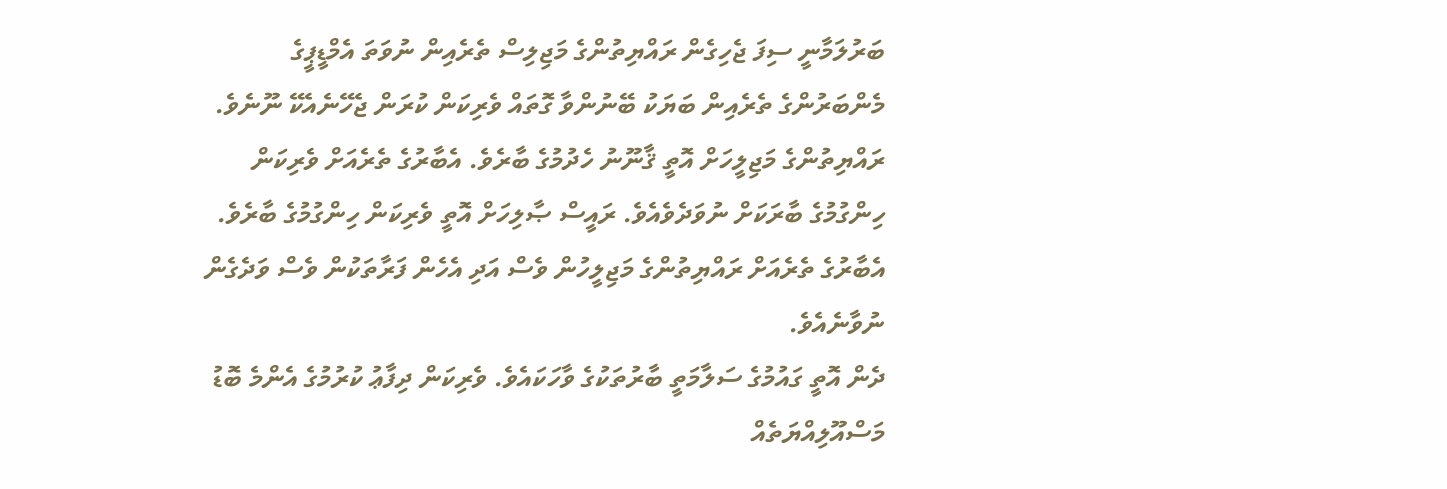ބަރުލަމާނީ ސިފަ ޖެހިގެން ރައްޔިތުންގެ މަޖިލިސް ތެރެއިން ނުވަތަ އެމްޑީޕީގެ މެންބަރުންގެ ތެރެއިން ބަޔަކު ބޭނުންވާ ގޮތައް ވެރިކަން ކުރަން ޖެހޭނެއެކޭ ނޫނެވެ.
ރައްޔިތުންގެ މަޖިލީހަށް އޮތީ ޤާނޫނު ހެދުމުގެ ބާރެވެ. އެބާރުގެ ތެރެއަށް ވެރިކަން ހިންގުމުގެ ބާރަކަށް ނުވަދެވެއެވެ. ރައީސް ޞާލިހަށް އޮތީ ވެރިކަން ހިންގުމުގެ ބާރެވެ. އެބާރުގެ ތެރެއަށް ރައްޔިތުންގެ މަޖިލީހުން ވެސް އަދި އެހެން ފަރާތަކުން ވެސް ވަދެގެން ނުވާނެއެވެ.
ދެން އޮތީ ގައުމުގެ ސަލާމަތީ ބާރުތަކުގެ ވާހަކައެވެ. ވެރިކަން ދިފާޢު ކުރުމުގެ އެންމެ ބޮޑު މަސްއޫލިއްޔަތެއް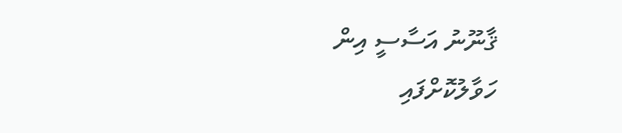ޤާނޫނު އަސާސީ އިން ހަވާލުކޮށްފައި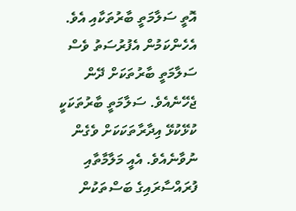އޮތީ ސަލާމަތީ ބާރުތަކާއި އެވެ. އެހެންކަމުން އެފުރުސަތު ވެސް ސަލާމަތީ ބާރުތަކަށް ދޭން ޖެހޭނެއެވެ. ސަލާމަތީ ބާރުތަކަކީ ކުޅޭކުޅޭ އިދާރާތަކަކަށް ވެގެން ނުވާނެއެވެ. އެއީ މަލާމާތާއި ފުރައްސާރައިގެ ބަސްތަކުން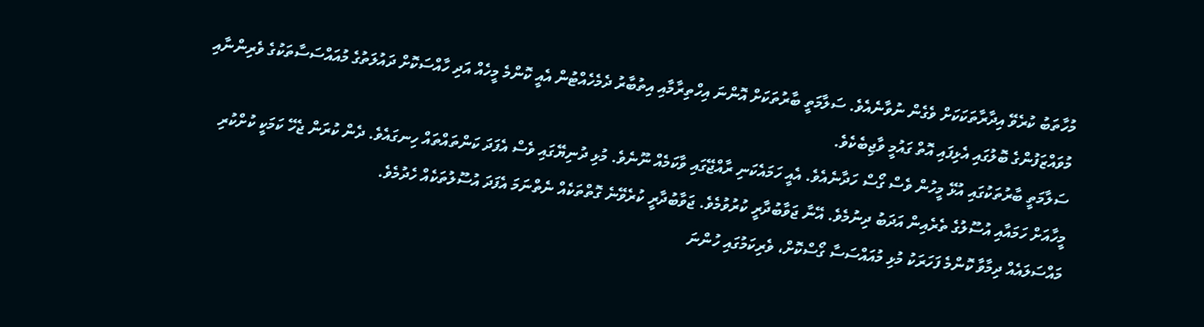މުހާތަބު ކުރެވޭ އިދާރާތަކަކަށް ވެގެން ނުވާނެއެވެ. ސަލާމަތީ ބާރުތަކަށް އޮންނަ އިހްތިރާމާއި އިތުބާރު ދެމެހެއްޓުން އެއީ ކޮންމެ މީހެއް އަދި ހާއްސަކޮށް ދައުލަތުގެ މުއައްސަސާތަކުގެ ވެރިންނާއި މުވައްޒަފުންގެ ބޮލުގައި އެޅިފައި އޮތް ގައުމީ ވާޖިބެކެވެ.
ސަލާމަތީ ބާރުތަކުގައި އުޅޭ މީހުން ވެސް ގޯސް ހަދާނެއެވެ. އެއީ ހަމައެކަނި ރާއްޖޭގައި ވާކަމެއް ނޫނެވެ. މުޅި ދުނިޔޭގައި ވެސް އެފަދަ ކަންތައްތައް ހިނގައެވެ. ދެން ކުރަން ޖެހޭ ކަމަކީ ކުށްކުރި މީހާއަށް ހަމައާއި އުސޫލުގެ ތެރެއިން އަދަބު ދިނުމެވެ. އޭނާ ޖަވާބުދާރީ ކުރުވުމެވެ. ޖަވާބުދާރީ ކުރެވޭނެ ގޮތްތަކެއް ނެތްނަމަ އެފަދަ އުސޫލުތަކެއް ހެދުމެވެ.
މައްސަލައެއް ދިމާވާ ކޮންމެ ފަހަރަކު މުޅި މުއައްސަސާ ގޯސްކޮށް، ވެރިކަމުގައި ހުންނަ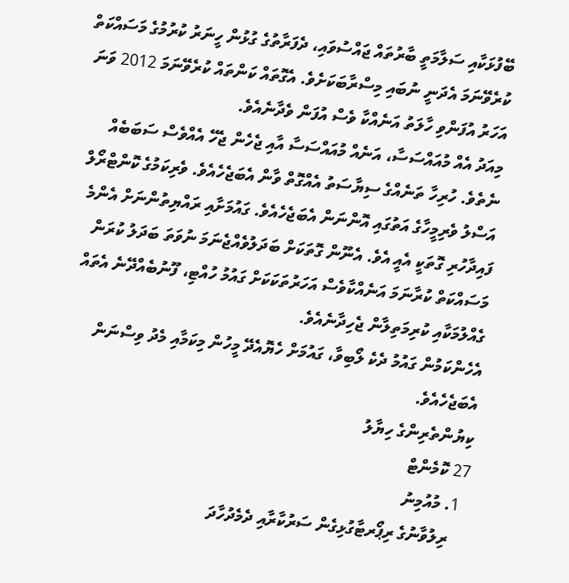ބޭފުޅަކާއި ސަލާމަތީ ބާރުތައް ޖައްސުވައި، ދެފަރާތުގެ ގުޅުން ހީނަރު ކުރުމުގެ މަސައްކަތް ކުރެވޭނަމަ އެދަނީ ނުބައި މިސްރާބަކަށެވެ. އެގޮތައް ކަންތައް ކުރެވޭނަމަ 2012 ވަނަ އަހަރު އުފަންވި ހާލަތު އަނެއްކާ ވެސް އުފަން ވެދާނެއެވެ.
މިއަދު އެއް މުއައްސަސާ، އަނެއް މުއައްސަސާ އާއި ޖެހެން ޖެހޭ އެއްވެސް ސަބަބެއް ނެތެވެ. ހުރިހާ ތަނެއްގެ ސިޔާސަތު އެއްގޮތް ވާން އެބަޖެހެއެވެ. ވެރިކަމުގެ ކޮންޓްރޯލް އަސްލު ވެރިމީހާގެ އަތުގައި އޮންނަން އެބަޖެހެއެވެ. ގައުމަށާއި ރައްޔިތުންނަށް އެންމެ ފައިދާހުރި ގޮތަކީ އެއީ އެވެ. އެނޫން ގޮތަކަށް ބަދަލުވެއްޖެނަމަ ނުވަތަ ބަދަލު ކުރަން މަސައްކަތް ކުރާނަމަ އަނެއްކާވެސް އަހަރުތަކަކަށް ގައުމު ހުއްޓި، ފޫނުބެއްދޭނެ އެތައް ގެއްލުމަކާއި ކުރިމަތިލާން ޖެހިދާނެއެވެ.
އެހެންކަމުން ގައުމު ދެކެ ލޯބިވާ، ގައުމަށް ހެޔޮއެދޭ މީހުން މިކަމާއި މެދު ވިސްނަން އެބަޖެހެއެވެ.
ކިޔުންތެރިންގެ ހިޔާލު
27 ކޮމެންޓް
  1. މުއުމިނު
    ރިލުވާނުގެ ރިޕޯރޓާގުޅިގެން ސަރުކާރާއި ދެމެދުހާދަ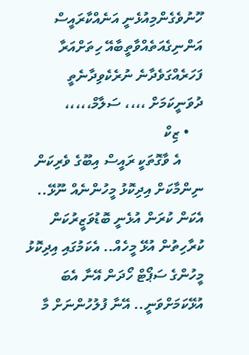ހޫނުވެގެންމިއުޅެނީ އަނެއްކާރައީސް އަންނިގެއަތެއްވާތީބާއޭ ހިތަށްއަރާ ފަހަރެއްގަވެދާނެ ނުރެކެވިދާނެތީ ދުވަނީކަމަށް ،،،، ސަލާމް،،،،،
    • ޒިކް
      އެ ވާގޮތަކީ ރައީސް އިބޫގެ ވެރިކަން ނިންމާކަށް އިދިކޮޅު މީހުންނެއް ނޫޅޭ.. އެކަން ކުރަން އުޅެނީ ބޮޑުވަޒީރުކަން ކުރާހިތުން އުޅޭ މީހެއް.. އެކަމުގައި އިދިކޮޅު މީހުންގެ ސަޕޯޓް ހޯދަން އޭނާ އެބަ އުޅޭކަމަށްވަނީ.. އޭނާ ފުލުހުންނަށް މާ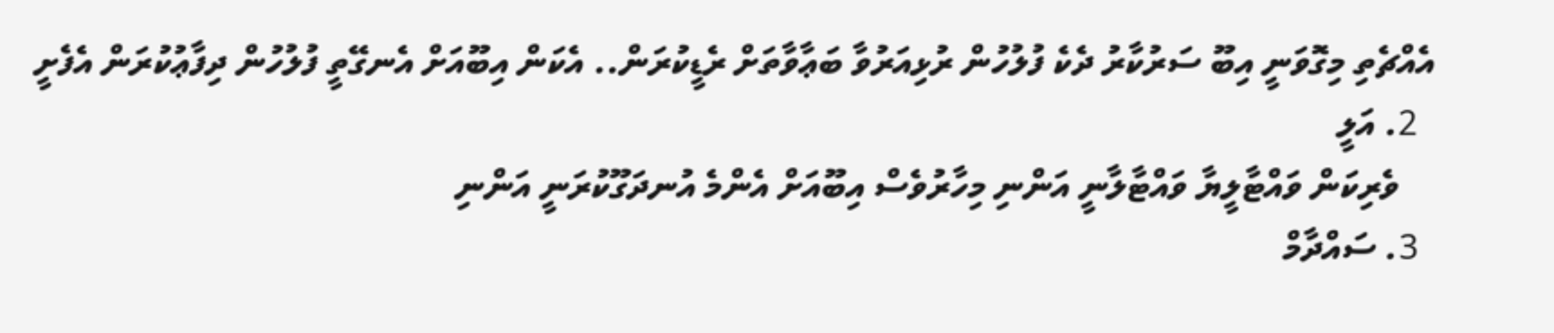އެއްޗެތި މިގޮވަނީ އިބޫ ސަރުކާރު ދެކެ ފުލުހުން ރުޅިއަރުވާ ބަޢާވާތަށް ރެޑީކުރަން.. އެކަން އިބޫއަށް އެނގޭތީ ފުލުހުން ދިފާޢުކުރަން އެފެށީ
  2. އަލީ
    ވެރިކަން ވައްޓާލީޔާ ވައްޓާލާނީ އަންނި މިހާރުވެސް އިބޫއަށް އެންމެ އުނދަގޫކުރަނީ އަންނި
  3. ސައްދާމް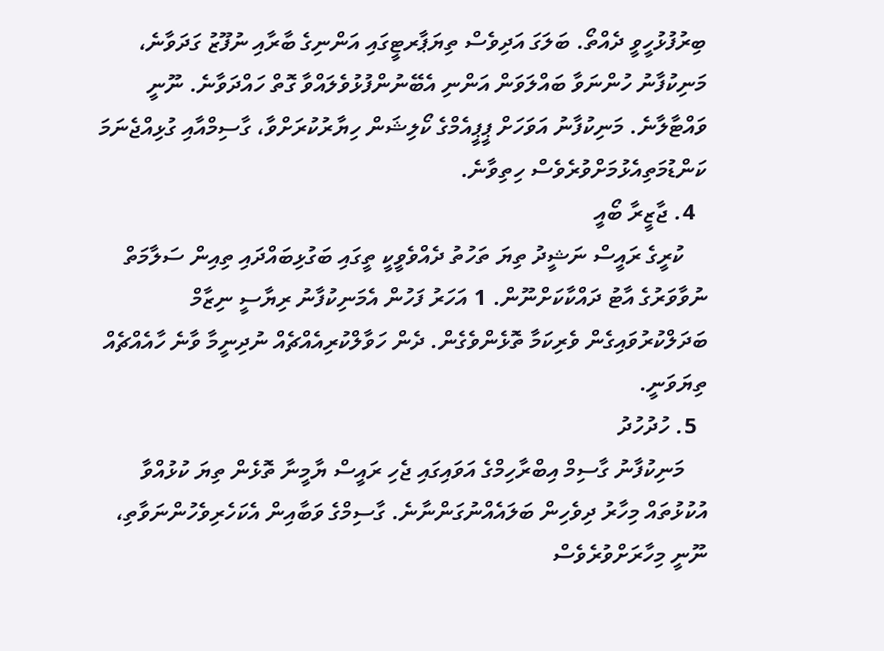ބިރުފުޅުހީވީ ދެއްތޯ. ބަލަގަ އަދިވެސް ތިޔަޕާރޓީގައި އަންނިގެ ބާރާއި ނުފޫޒު ގަދަވާނެ، މަނިކުފާނު ހުންނަވާ ބައްލަވަން އަންނި އެބޭނުންފުޅުވެލައްވާ ގޮތް ހައްދަވާނެ. ނޫނީ ވައްޓާލާނެ. މަނިކުފާނު އަވަހަށް ޕީޕީއެމްގެ ކޯލިޝަން ހިޔާރުކުރަށްވާ، ގާސިމްއާއި ގުޅިއްޖެނަމަ ކަންޑުމަތިއެޅުމަށްވުރެވެސް ހިތިވާނެ.
  4. ޖާޒީރާ ބޯއީ
    ކުރީގެ ރައީސް ނަޝީދު ތިޔަ ތަހުތު ދެއްވެވީކީ ތީގައި ބަގުޅިބައްދައި ތިއިން ސަލާމަތް ނުވާވަރުގެ އާޓު ދައްކާކަށްނޫން. 1 އަހަރު ފަހުން އެމަނިކުފާނު ރިޔާސީ ނިޒާމް ބަދަލްކުރުވައިގެން ވެރިކަމާ ތޮޅެންވެގެން. ދެން ހަވާލްކުރިއެއްޗެއް ނުދިނީމާ ވާނެ ހާއެއްޗެއް ތިޔަވަނީ.
  5. ހުދުހުދު
    މަނިކުފާނު ގާސިމް އިބްރާހިމްގެ އަވައިގައި ޖެހި ރައީސް ޔާމީނާ ތޮޅެން ތިޔަ ކުޅުއްވާ އުކުޅުތައް މިހާރު ދިވެހިން ބަލައެއްނުގަންނާނެ. ގާސިމްގެ ވަބާއިން އެކަހެރިވެހުންނަވާތި، ނޫނީ މިހާރަށްވުރެވެސް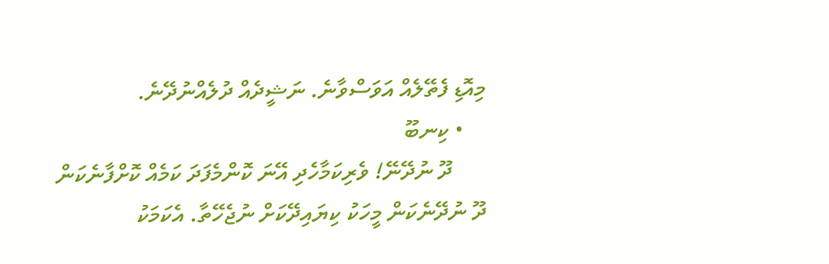މިއޮޑި ފެތޭލެއް އަވަސްވާނެ. ނަޝީދެއް ދުލެއްނުދޭނެ.
    • ކިނބޫ
      ދޫ ނުދޭނޭ! ވެރިކަމާހެދި އޭނަ ކޮންމެފަދަ ކަމެއް ކޮށްފާނެކަން ދޫ ނުދޭނެކަން މީހަކު ކިޔައިދޭކަށް ނުޖެހޭތާ. އެކަމަކު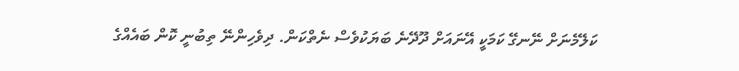ކަލޭމެނަށް ނޭނގޭ ކަމަކީ އޭނައަށް ދޫދޭނެ ބަޔަކުވެސް ނެތްކަން. ދިވެހިންނޭ ތިބުނީ ކޮން ބައެއްގެ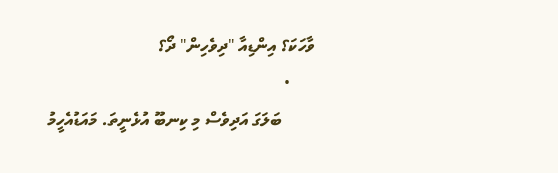ވާހަކަ؟ އިންޑިއާ "ދިވެހިން" ދޯ؟
      •
        ބަލަގަ އަދިވެސް މި ކިނބޫ އުޅެނީތަ. މައަޑުއެހީމު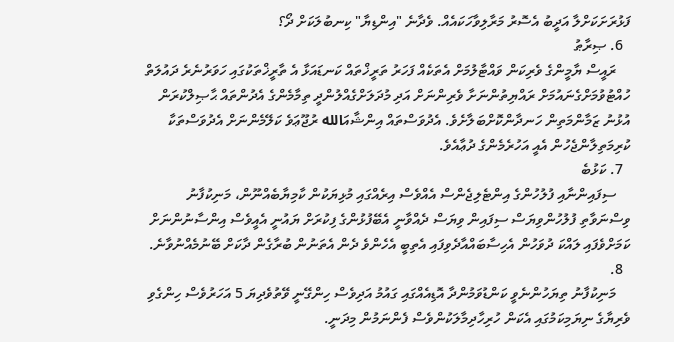ފަޅުރަށަކަށްލާ އަދީބު އެސޮރު މަރާލިވާހަކައެއް. ވެދާނެ "އިންޑިޔާ" ކިނބުލަކަށް ދޯ؟
  6. ޞިރާޠު
    ރައީސް ޔާމީންގެ ވެރިކަން ވައްޓާލުމަށް އެތަކެއް ފަހަރު ތަރީޚްތައް ކަނޑައަޅާ އެ ތާރީޚްތަކުގައި ހަވަރުނެރެ ދައުލަތް ހުއްޓުވުމަށްގެނައުމަށް ރައްޔިތުންނަށާ ވެރިންނަށް އަދި މުދަލަށްގެއްލުންދީ ތިމާމެންގެ އެދުންތައް ޙާޞިލްކުރަން އުޅުނު ޒަމާންމަތިން ހަނދާންކޮށްބަލާށެވެ. އެދުވަސްތައް އިންޝާއަالله ރުޖޫޢަވެ ކަލޭމެންނަށް އެދުވަސްތަކާ ކުރިމަތިލާންޖެހުން އެއީ އަހުރެމެންގެ ދުޢާއެވެ.
  7. ކަޅުބެ
    ސިފައިންނާއި ފުލުހުންގެ އިންޓެލިޖެންސް އެއްވެސް އިރެއްގައި މުޅިޔަކުން ކާމިޔާބެއްނޫން، މަނިކުފާނު ވިސްނަވާތި ފުލުހުންވިޔަސް ސިފައިން ވިޔަސް ދެއްވާނީ އެބޭފުޅުންގެ ފިކުރަށް ޔައުނީ އެއީވެސް އިންސާނުންނަށް ކަމަށްވެފައި ލައްކަ ދުވަހުން އެހިސާބައްއާދެވިފައި އެތިބީ އެހެންވެ ދެން އެތަނުން ބުރާގެން ދާކަށް ބޭނުމެއްނުވާނެ.
  8.
    މަނިކުފާނު ތިޔަހުންނެވީ ކަންޑުވަމުންދާ އޮޑިއެއްގައި ގައުމު އަދިވެސް ހިންގޭނީ ވޭތުވެދިޔަ 5 އަހަރުވެސް ހިންގެވި ވެރިޔާގެ ނިޔަމިކަމުގައި އެކަން ހުރިހާދިމާލަކުންވެސް ފެންނަމުން މިދަނީ.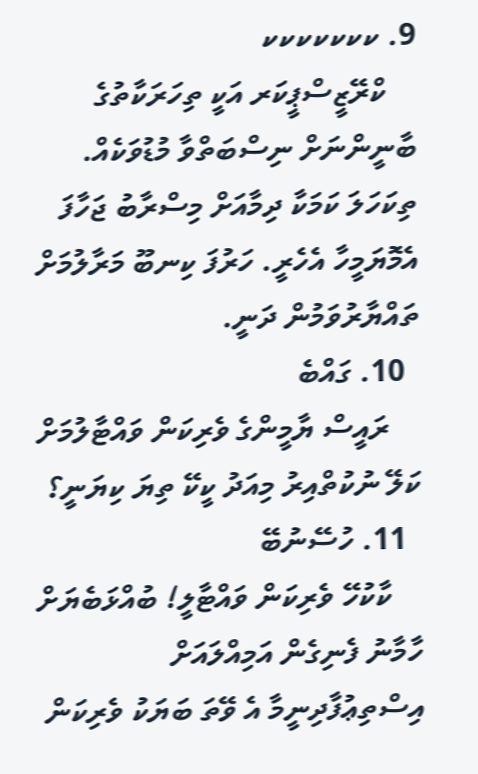9. ކކކކކކކ
    ކްރޭޒީސްޕީކަރ އަކީ ތިހަރަކާތުގެ ބާނީންނަށް ނިސްބަތްވާ މުޑުވަކެއް. ތިކަހަލަ ކަމަކާ ދިމާއަށް މިސްރާބު ޖަހާފަ އެމޮޔަމީހާ އެހެރީ. ހަރުފަ ކިނބޫ މަރާލުމަށް ތައްޔާރުވަމުން ދަނީ.
  10. ގައްބެ
    ރައީސް ޔާމީންގެ ވެރިކަން ވައްޓާލުމަށް ކަލޭ ނުކުތްއިރު މިއަދު ކީކޭ ތިޔަ ކިޔަނީ؟
  11. ހުސޭނުބޭ
    ކާކުހޭ ވެރިކަން ވައްޓާލީ! ބުއްޅަބެޔަށް ހާމާނު ފެނިގެން އަމިއްލައަށް އިސްތިޢުފާދިނީމާ އެ ވޭތަ ބަޔަކު ވެރިކަން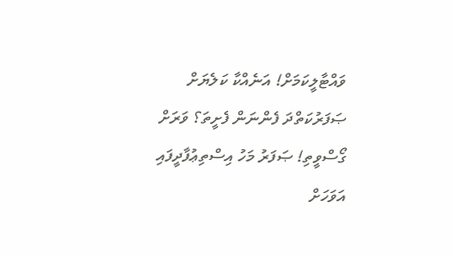ވައްޓާލީކަމަށް! އަނެއްކާ ކަލެޔަށް ޞަފަރުކަތްދަ ފެންނަން ފެށީތަ؟ ވަރަށް ގޯސްވީތި! ޞަފަރު މަހު އިސްތިޢުފާދީފައި އަވަހަށް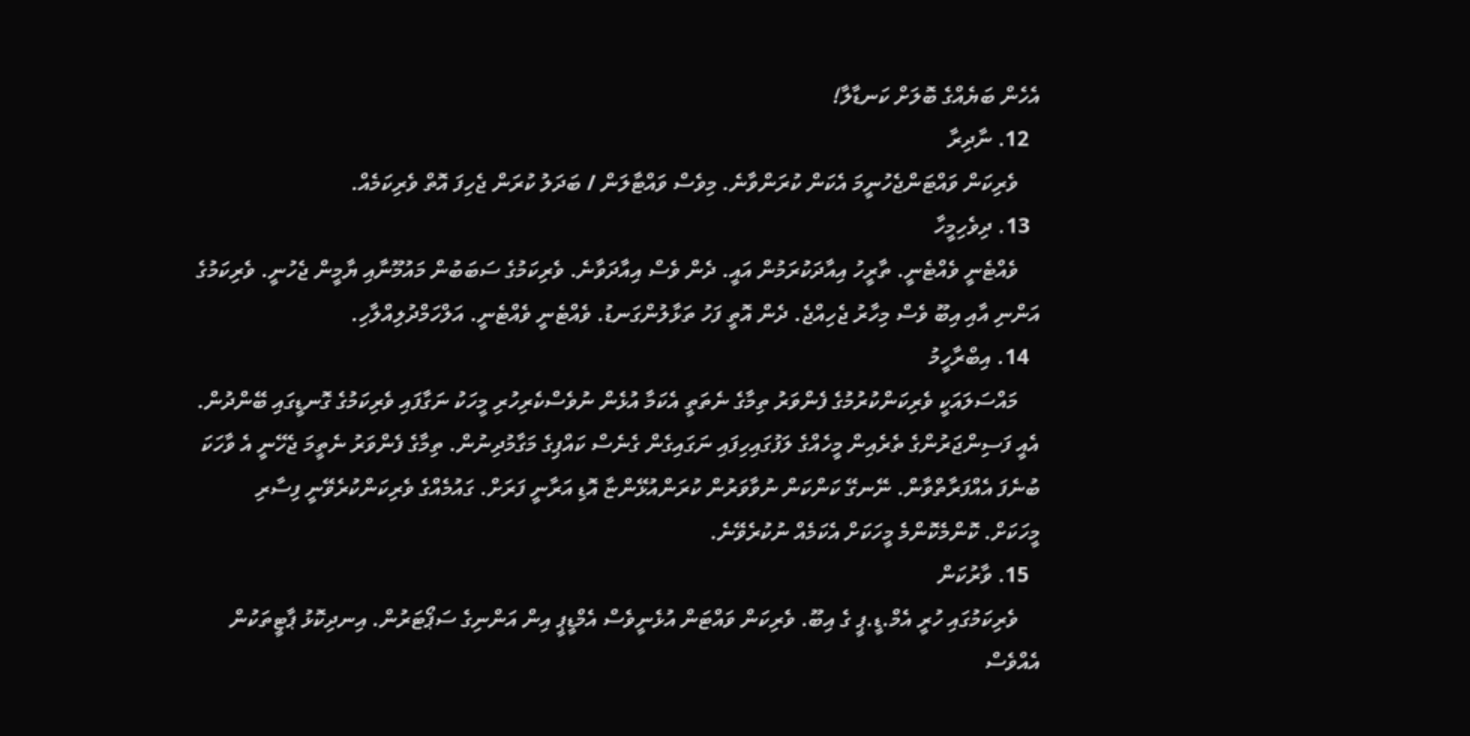އެހެން ބަޔެއްގެ ބޮލަށް ކަނޑާލާ!
  12. ނާދިރާ
    ވެރިކަން ވައްޓަންޖެހުނީމަ އެކަން ކުރަންވާނެ. މިވެސް ވައްޓާލަން / ބަދަލު ކުރަން ޖެހިފަ އޮތް ވެރިކަމެއް.
  13. ދިވެހިމީހާ
    ވެއްޓެނީ ވެއްޓެނީ. ތާރީހު އިއާދަކުރަމުން އައީ. ދެން ވެސް އިއާދަވާނެ. ވެރިކަމުގެ ސަބަބުން މައުމޫނާއި ޔާމީން ޖެހުނީ. ވެރިކަމުގެ އަންނި އާއި އިބޫ ވެސް މިހާރު ޖެހިއްޖެ. ދެން އޮތީ ފަހު ތަޅާލުންގަނޑު. ވެއްޓެނީ ވެއްޓެނީ. އަލްހަމްދުލިއްލާހި.
  14. އިބްރާހީމު
    މައްސަލައަކީ ވެރިކަންކުރުމުގެ ފެންވަރު ތިމާގެ ނެތަތީ އެކަމާ އުޅެން ނުވެސްކެރިހުރި މީހަކު ނަގާފައި ވެރިކަމުގެ ގޮނޑީގައި ބޭންދުން. އެއީ ފަސިންޖަރުންގެ ތެރެއިން މީހެއްގެ ލަފުގައިހިފައި ނަގައިގެން ގެނެސް ކައްޕިގެ މަގާމުދިނުން. ތިމާގެ ފެންވަރު ނެތީމަ ޖެހޭނީ އެ ވާހަކަ ބުނެފަ އެއްފަރާތްވާން. ނޭނގޭ ކަންކަން ނުވާވަރުން ކުރަންއުޅޭންޏާ އޮޑި އަރާނީ ފަރަށް. ގައުމެއްގެ ވެރިކަންކުރެވޭނީ ފިސާރި މީހަކަށް. ކޮންމެކޮންމެ މީހަކަށް އެކަމެއް ނުކުރެވޭނެ.
  15. ވާރުކަން
    ވެރިކަމުގައި ހުރީ އެމް.ޑީ.ޕީ ގެ އިބޫ. ވެރިކަން ވައްޓަން އުޅެނީވެސް އެމްޑީޕީ އިން އަންނިގެ ސަޕޯޓަރުން. އިނދިކޮޅު ޕާޓީތަކުން އެއްވެސް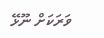ވަރަކަށް ނޫޅޭ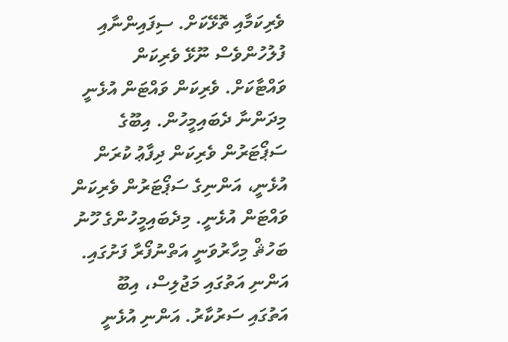ވެރިކަމާއި ތޮޅޭކަށް. ސިފައިންނާއި ފުލުހުންވެސް ނޫޅޭ ވެރިކަން ވައްޓާކަށް. ވެރިކަން ވައްޓަން އުޅެނީ މިދަންނާ ދެބައިމީހުން. އިބޫގެ ސަޕޯޓަރުން ވެރިކަން ދިފާޢު ކުރަން އުޅެނީ، އަންނިގެ ސަޕޯޓަރުން ވެރިކަން ވައްޓަން އުޅެނީ. މިދެބައިމީހުންގެ ހޫނު ބަހުޘް މިހާރުވަނީ އަތްނުފޯރާ ފަށުގައި. އަންނި އަތުގައި މަޖުލިސް، އިބޫ އަތުގައި ސަރުކާރު. އަންނި އުޅެނީ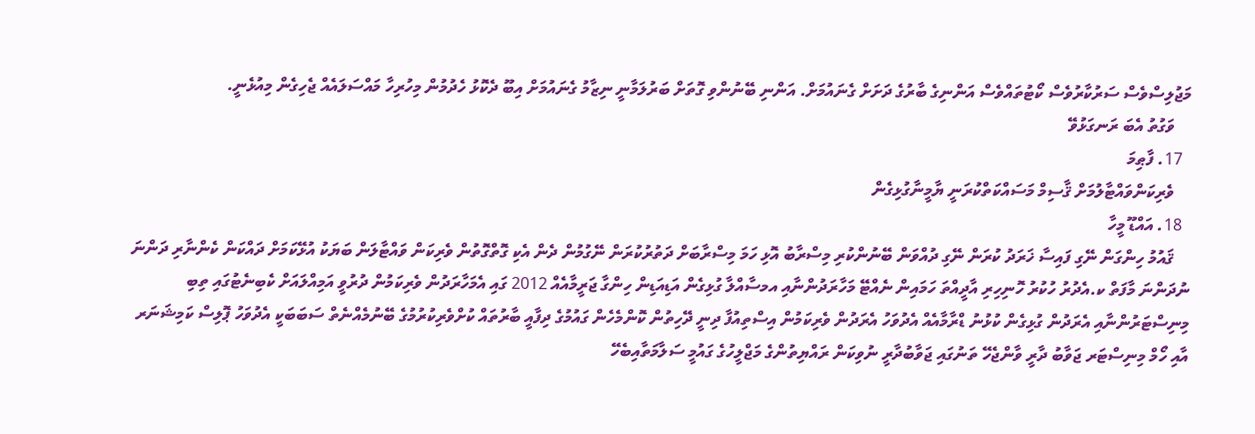މަޖުލިސްވެސް ސަރުކާރުވެސް ކޯޓުތައްވެސް އަންނިގެ ބާރުގެ ދަށަށް ގެނައުމަށް. އަންނި ބޭނުންވި ގޮތަށް ބަރުލަމާނީ ނިޒާމު ގެނައުމަށް އިބޫ ދެކޮޅު ހެދުމުން މިހުރިހާ މައްސަލައެއް ޖެހިގެން މިއުޅެނީ.
    ވަގުތު އެބަ ރަނގަޅުވޭ
  17. ފާޠިމަ
    ވެރިކަންވައްޓާލުމަށް ޤާސިމް މަސައްކަތްކުރަނީ ޔާމީނާގުޅިގެން
  18. އައްޑޫ މީހާ
    ޤައުމު ހިންގަން ނޭގި ފައިސާ ޚަރަދު ކުރަން ނޭގި ދުއްވަން ބޭނުންކުރި މިސްރާބު އޮޅި ހަމަ މިސްރާބަށް ދަތުރުކުރަން ނޭގުމުން ދެން އެކި ގޮތްގޮތުން ވެރިކަން ވައްޓާލަން ބަޔަކު އުޅޭކަމަށް ދައްކަން ކެންނާރި ދަންނަ ނުދަންނަ މާފަތް ކ.އެދުރު ހުކުރު ހޮނިހިރި އާދީއްތަ ހަމައިން ނެއްޓޭ މަހާރަދުންނާއި އމސާއްލާ ގުޅިގެން އަޑިއަޑިން ހިންގާ ޖަރީމާއެއް 2012 ގައި އެމަހާރަދުން ވެރިކަމުން ދުރުވީ އަމިއްލައަށް ކެބިނެޓުގައި ތިބި މިނިސްޓަރުންނާއި އެރަދުން ގުޅިގެން ކުޅުނު ޑްރާމާއެއް އެދުވަހު އެރަދުން ވެރިކަމުން އިސްތިއުފާ ދިނީ ދޭހިތުން ކޮންމެހެން ގައުމުގެ ދިފާއީ ބާރުތައް ކުށްވެރިކުރުމުގެ ބޭނުމެއްނެތް ސަބަބަކީ އެދުވަހު ޕޮލިސް ކަމިޝަނަރ އާއި ހޯމް މިނިސްޓަރ ޖަވާބު ދާރީ ވާންޖެހޭ ތަނުގައި ޖަވާބުދާރީ ނުވިކަން ރައްޔިތުންގެ މަޖްލީހުގެ ގައުމީ ސަލާމަތާއިބެހޭ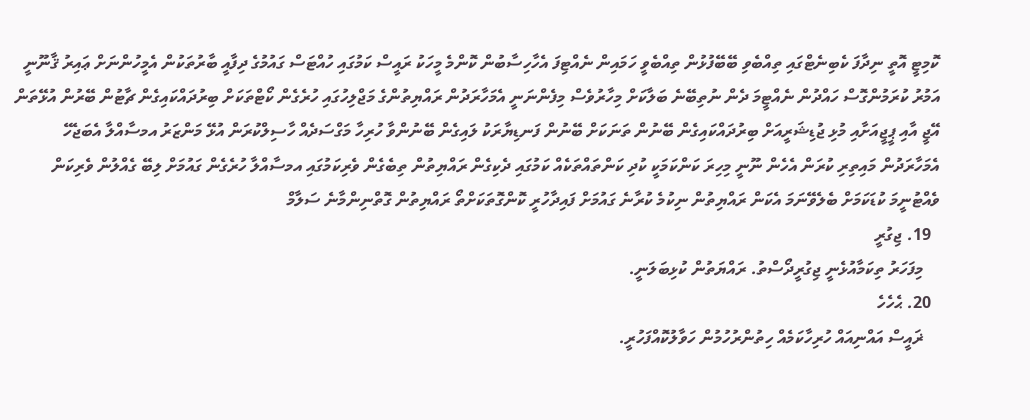ކޮމިޓީ އޮތީ ނިދާފަ ކެބިނެޓްގައި ތިއްބެވި ބޭބޭފުޅުން ތިއްބެވީ ހަމައިން ނެއްޓިފަ އެހާހިސާބުން ކޮންމެ މީހަކު ރައީސް ކަމުގައި ހުއްޓަސް ގައުމުގެ ދިފާއީ ބާރުތަކުން އެމީހުންނަށް ޢައިރު ޤާނޫނީ އަމުރު ކުރަމުންގޮސް ހައްދުން ނެއްޓީމަ ދެން ނުތިބޭނެ ބަލާކަށް މިހާރުވެސް މިފެންނަނީ އެމަހާރަދުން ރައްޔިތުންގެ މަޖްލިހުގައި ހުރެގެން ކޯޓްތަކަށް ބިރުދައްކައިގެން ޗާޓުން ބޭރުން އުޅޭތަން އޭޖީ އާއި ޕީޖީއަށާއި މުޅި ޖުޑިޝަރީއަށް ބިރުދައްކައިގެން ބޭނުން ތަނަކަށް ބޭނުން ފަނޑިޔާރަކު ލައިގެން ބޭނުންވާ ހުރިހާ މަގްސަދެއް ހާސިލްކުރަން އުޅޭ މަންޒަރު އމސާއްލާ އެބަޖެހޭ އެމަހާރަދުން މައިތިރި ކުރަން އެހެން ނޫނީ މިހިރަ ކަންކަމަކީ ކުދި ކަންތައްތަކެއް ކަމުގައި ދެކިގެން ރައްޔިތުން ތިބެގެން ވެރިކަމުގައި އމސާއްލާ ހުރެގެން ގައުމަށް ލިބޭ ގެއްލުން ވެރިކަން ވެއްޓުނީމަ ކުޑަކަމަށް ބެލެވޭނަމަ އެކަން ރައްޔިތުން ނިކުމެ ކުރާނެ ގައުމަށް ފައިދާހުރީ ކޮންގޮތަކަށްތޯ ރައްޔިތުން ގޮތްނިންމާނެ ސަލާމް
  19. ޖިގުރީ
    މިފަހަރު ތިކަމާއުޅެނީ ޖިގުރީދޯސްތު. ރައްޔަތުން ކުޅިބަލަނީ.
  20. ޙެހެހެ
    ޜައީސް އައްނިއައް ހުރިހާކަމެއް ހިތުންރުހުމުން ހަވާލުކޮއްފަހުރީ.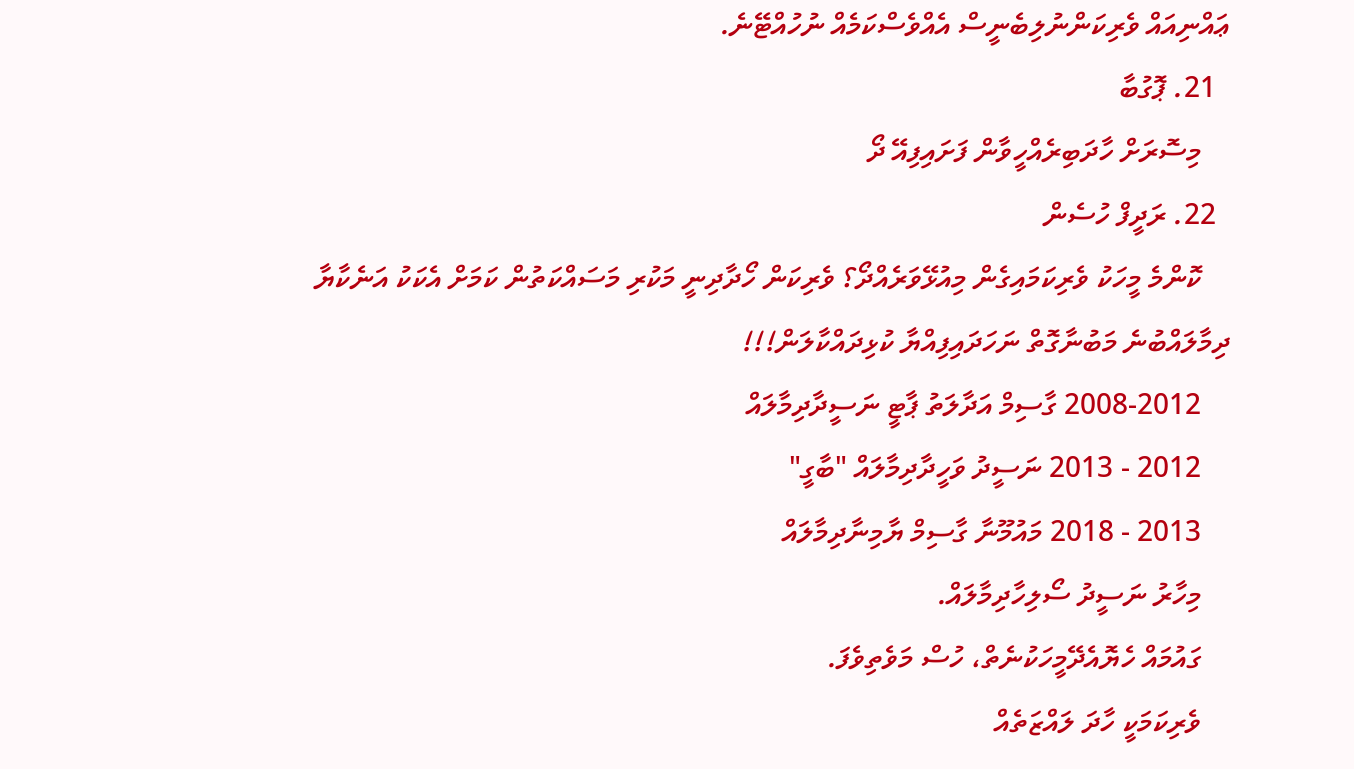ޢައްނިއައް ވެރިކަންނުލިބެނީސް އެއްވެސްކަމެއް ނުހުއްޓޭނެ.
  21. ޕޮގުބާ
    މިސޮރަށް ހާދަބިރެއްހީވާން ފަށައިފިއޭ ދޯ
  22. ރަދީފް ހުސެން
    ކޮންމެ މީހަކު ވެރިކަމައިގެން މިއުޅޭވަރެއްދޯ؟ ވެރިކަން ހޯދާދިނީ މަކުރި މަސައްކަތުން ކަމަށް އެކަކު އަނެކާޔާ ދިމާލައްބުނެ މަބުނާގޮތް ނަހަދައިފިއްޔާ ކުޅިދައްކާލަން!!!
    2008-2012 ގާސިމް އަދާލަތު ޕާޓީ ނަސީދާދިމާލައް
    2012 - 2013 ނަސީދު ވަހީދާދިމާލައް "ބާގީ"
    2013 - 2018 މައުމޫނާ ގާސިމް ޔާމިނާދިމާލައް
    މިހާރު ނަސީދު ސޯލިހާދިމާލައް.
    ގައުމައް ހެޔޮއެދޭމީހަކުނެތް، ހުސް މަވެތިވެފަ.
    ވެރިކަމަކީ ހާދަ ލައްޒަތެއް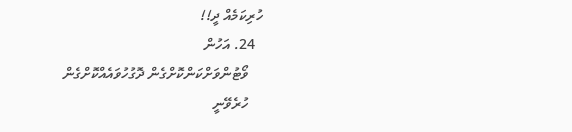ހުރިކަމެއް ދީ!!
  24. އަހުން
    ވޯޓުންވަށްކަންކޮށްގެން ދޮގުހުވައެއްކޮށްގެން
    ހުރެވޭނީ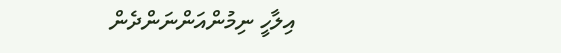އިލާހީ ނިމުންއަންނަންދެން